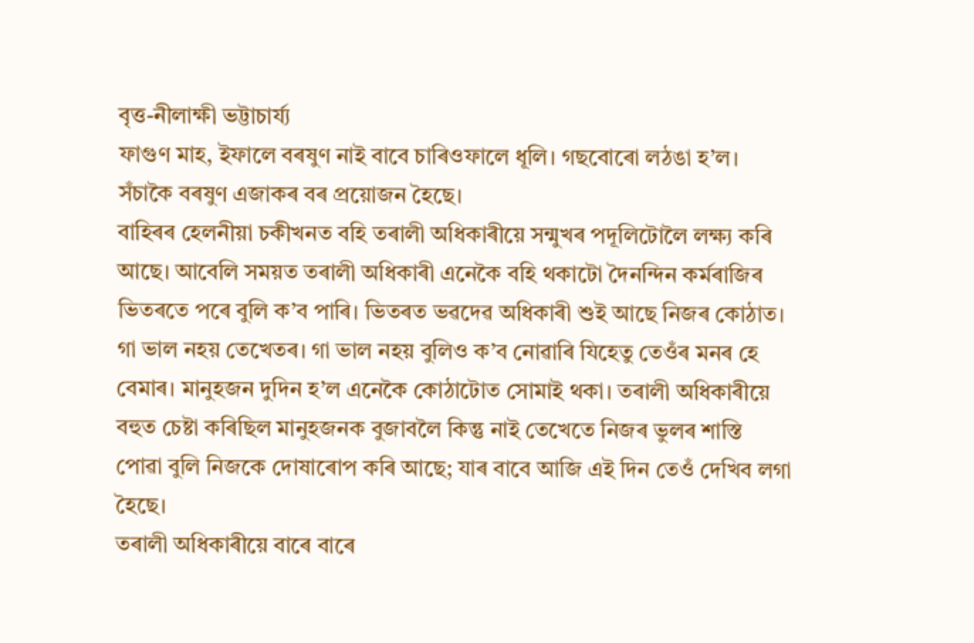বৃত্ত-নীলাক্ষী ভট্টাচাৰ্য্য
ফাগুণ মাহ, ইফালে বৰষুণ নাই বাবে চাৰিওফালে ধূলি। গছবোৰো লঠঙা হ’ল। সঁচাকৈ বৰষুণ এজাকৰ বৰ প্ৰয়োজন হৈছে।
বাহিৰৰ হেলনীয়া চকীখনত বহি তৰালী অধিকাৰীয়ে সন্মুখৰ পদূলিটোলৈ লক্ষ্য কৰি আছে। আবেলি সময়ত তৰালী অধিকাৰী এনেকৈ বহি থকাটো দৈনন্দিন কৰ্মৰাজিৰ ভিতৰতে পৰে বুলি ক’ব পাৰি। ভিতৰত ভৱদেৱ অধিকাৰী শুই আছে নিজৰ কোঠাত। গা ভাল নহয় তেখেতৰ। গা ভাল নহয় বুলিও ক’ব নোৱাৰি যিহেতু তেওঁৰ মনৰ হে বেমাৰ। মানুহজন দুদিন হ’ল এনেকৈ কোঠাটোত সোমাই থকা। তৰালী অধিকাৰীয়ে বহুত চেষ্টা কৰিছিল মানুহজনক বুজাবলৈ কিন্তু নাই তেখেতে নিজৰ ভুলৰ শাস্তি পোৱা বুলি নিজকে দোষাৰোপ কৰি আছে; যাৰ বাবে আজি এই দিন তেওঁ দেখিব লগা হৈছে।
তৰালী অধিকাৰীয়ে বাৰে বাৰে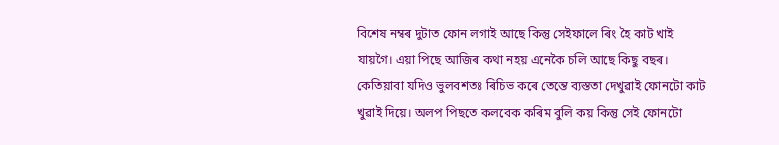বিশেষ নম্বৰ দুটাত ফোন লগাই আছে কিন্তু সেইফালে ৰিং হৈ কাট খাই যায়গৈ। এয়া পিছে আজিৰ কথা নহয় এনেকৈ চলি আছে কিছু বছৰ। কেতিয়াবা যদিও ভুলবশতঃ ৰিচিভ কৰে তেন্তে ব্যস্ততা দেখুৱাই ফোনটো কাট খুৱাই দিয়ে। অলপ পিছতে কলবেক কৰিম বুলি কয় কিন্তু সেই ফোনটো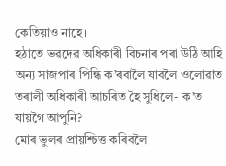কেতিয়াও নাহে।
হঠাতে ভৱদেৱ অধিকাৰী বিচনাৰ পৰা উঠি আহি অন্য সাজপাৰ পিন্ধি ক’ৰবালৈ যাবলৈ ওলোৱাত তৰালী অধিকাৰী আচৰিত হৈ সুধিলে- ক’ত যায়গৈ আপুনি?
মোৰ ভুলৰ প্ৰায়শ্চিত্ত কৰিবলৈ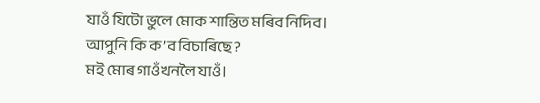যাওঁ যিটো ভুলে মোক শান্তিত মৰিব নিদিব।
আপুনি কি ক’ব বিচাৰিছে?
মই মোৰ গাওঁখনলৈ যাওঁ।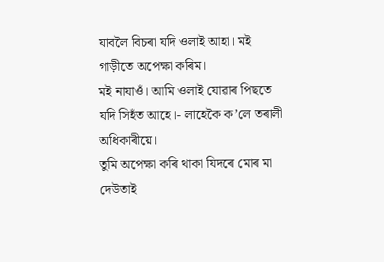যাবলৈ বিচৰা যদি ওলাই আহা। মই গাড়ীতে অপেক্ষা কৰিম।
মই নাযাওঁ। আমি ওলাই যোৱাৰ পিছতে যদি সিহঁত আহে।- লাহেকৈ ক’লে তৰালী অধিকাৰীয়ে।
তুমি অপেক্ষা কৰি থাকা যিদৰে মোৰ মা দেউতাই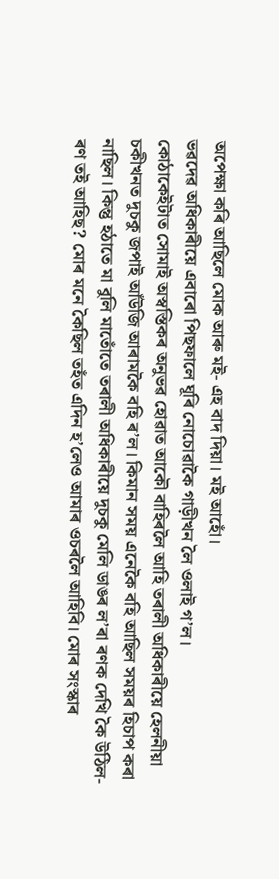অপেক্ষা কৰি আছিলে মোক আৰু মই- এহ বাদ দিয়া। মই আহোঁ।
ভৱদেৱ অধিকাৰীয়ে এবাৰো পিছফালে ঘূৰি নোচোৱাকৈ গাড়ীখন লৈ ওলাই গ’ল।
কোঠাকেইটাত সোমাই অস্বস্তিকৰ অনুভৱ হোৱাত আকৌ বাহিৰলৈ আহি তৰালী অধিকাৰীয়ে হেলনীয়া চকীখনত দুচকু জপাই আঁউজি আৰামকৈ বহি ৰ’ল। কিমান সময় এনেকৈ বহি আছিল সময়ৰ হিচাপ কৰা নাছিল। কিন্তু হঠাতে মা বুলি মাতোঁতে তৰালী অধিকাৰীয়ে দুচকু মেলি ডাঙৰ ল’ৰা ৰণক দেখি কৈ উঠিল- ৰণ তই আহিছ? মোৰ মনে কৈছিল তহঁত এদিন হ’লেও আমাৰ ওচৰলৈ আহিবি। মোৰ সংস্কাৰ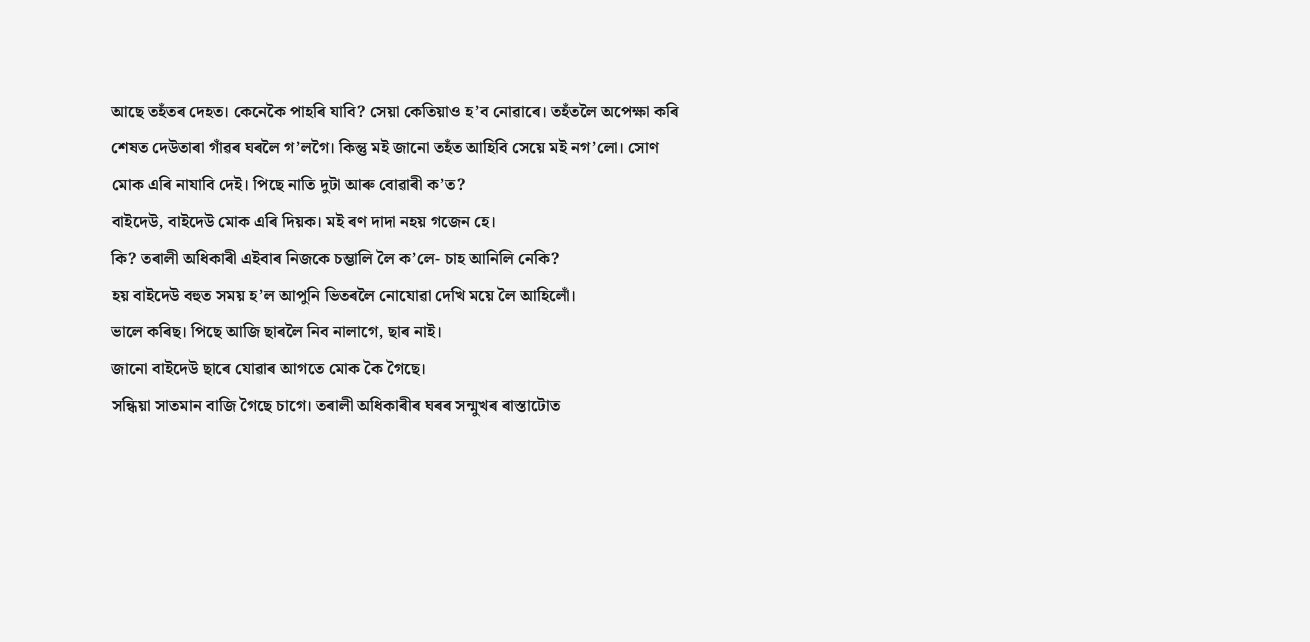আছে তহঁতৰ দেহত। কেনেকৈ পাহৰি যাবি? সেয়া কেতিয়াও হ’ব নোৱাৰে। তহঁতলৈ অপেক্ষা কৰি শেষত দেউতাৰা গাঁৱৰ ঘৰলৈ গ’লগৈ। কিন্তু মই জানো তহঁত আহিবি সেয়ে মই নগ’লো। সোণ মোক এৰি নাযাবি দেই। পিছে নাতি দুটা আৰু বোৱাৰী ক’ত?
বাইদেউ, বাইদেউ মোক এৰি দিয়ক। মই ৰণ দাদা নহয় গজেন হে।
কি? তৰালী অধিকাৰী এইবাৰ নিজকে চম্ভালি লৈ ক’লে- চাহ আনিলি নেকি?
হয় বাইদেউ বহুত সময় হ’ল আপুনি ভিতৰলৈ নোযোৱা দেখি ময়ে লৈ আহিলোঁ।
ভালে কৰিছ। পিছে আজি ছাৰলৈ নিব নালাগে, ছাৰ নাই।
জানো বাইদেউ ছাৰে যোৱাৰ আগতে মোক কৈ গৈছে।
সন্ধিয়া সাতমান বাজি গৈছে চাগে। তৰালী অধিকাৰীৰ ঘৰৰ সন্মুখৰ ৰাস্তাটোত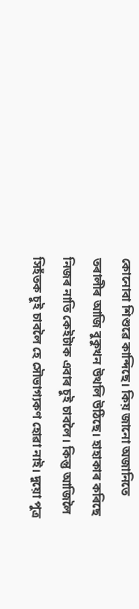কোনোবা শিশুৱে কান্দিছে। কিয় জানো অজানিতে তৰালীৰ আজি বুকুখন উথলি উঠিছে। হাহাকাৰ কৰিছে নিজৰ নাতি কেইটাক এবাৰ চুই চাবলৈ। কিন্তু আজিলৈ সিহঁতক চুই চাবলৈ হে সৌভাগ্যকণ হোৱা নাই। দুয়ো পুত্ৰ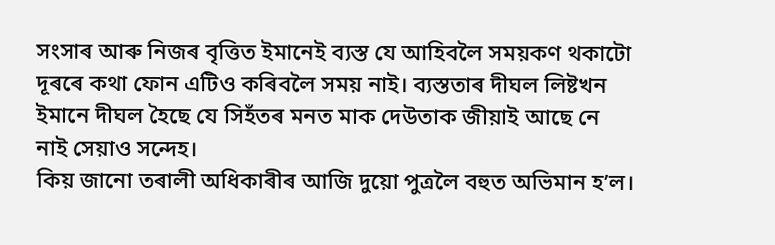সংসাৰ আৰু নিজৰ বৃত্তিত ইমানেই ব্যস্ত যে আহিবলৈ সময়কণ থকাটো দূৰৰে কথা ফোন এটিও কৰিবলৈ সময় নাই। ব্যস্ততাৰ দীঘল লিষ্টখন ইমানে দীঘল হৈছে যে সিহঁতৰ মনত মাক দেউতাক জীয়াই আছে নে নাই সেয়াও সন্দেহ।
কিয় জানো তৰালী অধিকাৰীৰ আজি দুয়ো পুত্ৰলৈ বহুত অভিমান হ’ল।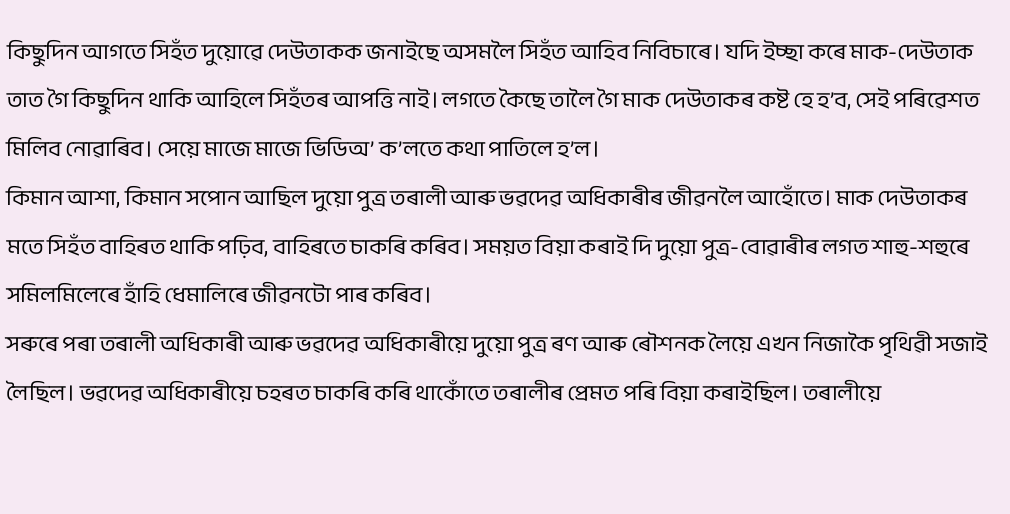কিছুদিন আগতে সিহঁত দুয়োৱে দেউতাকক জনাইছে অসমলৈ সিহঁত আহিব নিবিচাৰে। যদি ইচ্ছা কৰে মাক-দেউতাক তাত গৈ কিছুদিন থাকি আহিলে সিহঁতৰ আপত্তি নাই। লগতে কৈছে তালৈ গৈ মাক দেউতাকৰ কষ্ট হে হ’ব, সেই পৰিৱেশত মিলিব নোৱাৰিব। সেয়ে মাজে মাজে ভিডিঅ’ ক’লতে কথা পাতিলে হ’ল।
কিমান আশা, কিমান সপোন আছিল দুয়ো পুত্ৰ তৰালী আৰু ভৱদেৱ অধিকাৰীৰ জীৱনলৈ আহোঁতে। মাক দেউতাকৰ মতে সিহঁত বাহিৰত থাকি পঢ়িব, বাহিৰতে চাকৰি কৰিব। সময়ত বিয়া কৰাই দি দুয়ো পুত্ৰ-বোৱাৰীৰ লগত শাহু-শহুৰে সমিলমিলেৰে হাঁহি ধেমালিৰে জীৱনটো পাৰ কৰিব।
সৰুৰে পৰা তৰালী অধিকাৰী আৰু ভৱদেৱ অধিকাৰীয়ে দুয়ো পুত্ৰ ৰণ আৰু ৰৌশনক লৈয়ে এখন নিজাকৈ পৃথিৱী সজাই লৈছিল। ভৱদেৱ অধিকাৰীয়ে চহৰত চাকৰি কৰি থাকোঁতে তৰালীৰ প্ৰেমত পৰি বিয়া কৰাইছিল। তৰালীয়ে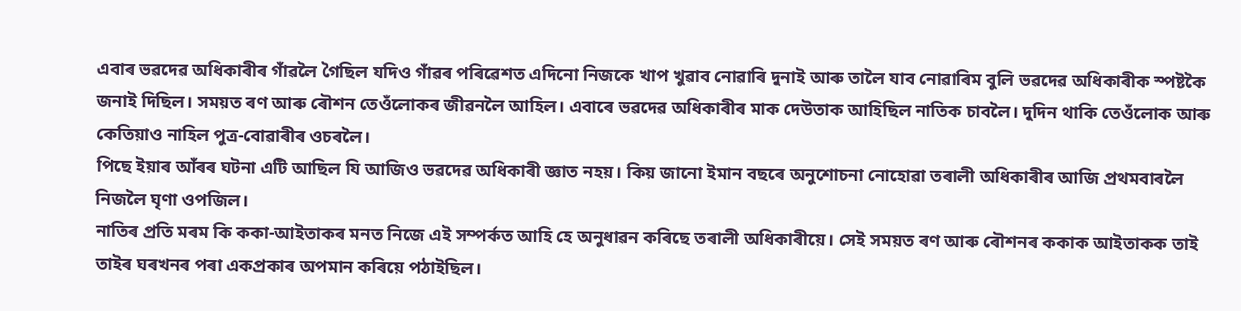এবাৰ ভৱদেৱ অধিকাৰীৰ গাঁৱলৈ গৈছিল যদিও গাঁৱৰ পৰিৱেশত এদিনো নিজকে খাপ খুৱাব নোৱাৰি দুনাই আৰু তালৈ যাব নোৱাৰিম বুলি ভৱদেৱ অধিকাৰীক স্পষ্টকৈ জনাই দিছিল। সময়ত ৰণ আৰু ৰৌশন তেওঁলোকৰ জীৱনলৈ আহিল। এবাৰে ভৱদেৱ অধিকাৰীৰ মাক দেউতাক আহিছিল নাতিক চাবলৈ। দুদিন থাকি তেওঁলোক আৰু কেতিয়াও নাহিল পুত্ৰ-বোৱাৰীৰ ওচৰলৈ।
পিছে ইয়াৰ আঁৰৰ ঘটনা এটি আছিল যি আজিও ভৱদেৱ অধিকাৰী জ্ঞাত নহয়। কিয় জানো ইমান বছৰে অনুশোচনা নোহোৱা তৰালী অধিকাৰীৰ আজি প্ৰথমবাৰলৈ নিজলৈ ঘৃণা ওপজিল।
নাতিৰ প্ৰতি মৰম কি ককা-আইতাকৰ মনত নিজে এই সম্পৰ্কত আহি হে অনুধাৱন কৰিছে তৰালী অধিকাৰীয়ে। সেই সময়ত ৰণ আৰু ৰৌশনৰ ককাক আইতাকক তাই তাইৰ ঘৰখনৰ পৰা একপ্ৰকাৰ অপমান কৰিয়ে পঠাইছিল।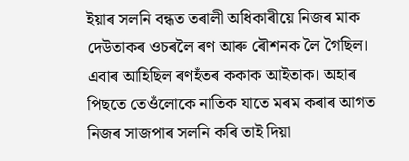ইয়াৰ সলনি বন্ধত তৰালী অধিকাৰীয়ে নিজৰ মাক দেউতাকৰ ওচৰলৈ ৰণ আৰু ৰৌশনক লৈ গৈছিল।
এবাৰ আহিছিল ৰণহঁতৰ ককাক আইতাক। অহাৰ পিছতে তেওঁলোকে নাতিক যাতে মৰম কৰাৰ আগত নিজৰ সাজপাৰ সলনি কৰি তাই দিয়া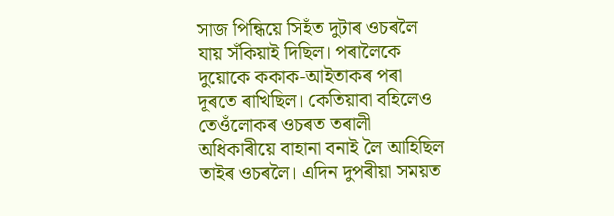সাজ পিন্ধিয়ে সিহঁত দুটাৰ ওচৰলৈ যায় সঁকিয়াই দিছিল। পৰালৈকে দুয়োকে ককাক-আইতাকৰ পৰা দূৰতে ৰাখিছিল। কেতিয়াবা বহিলেও তেওঁলোকৰ ওচৰত তৰালী অধিকাৰীয়ে বাহানা বনাই লৈ আহিছিল তাইৰ ওচৰলৈ। এদিন দুপৰীয়া সময়ত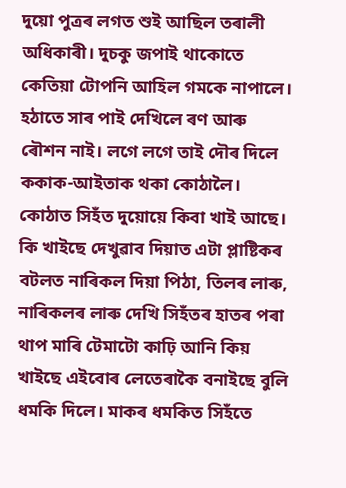দুয়ো পুত্ৰৰ লগত শুই আছিল তৰালী অধিকাৰী। দুচকু জপাই থাকোতে কেতিয়া টোপনি আহিল গমকে নাপালে। হঠাতে সাৰ পাই দেখিলে ৰণ আৰু ৰৌশন নাই। লগে লগে তাই দৌৰ দিলে ককাক-আইতাক থকা কোঠালৈ। কোঠাত সিহঁত দুয়োয়ে কিবা খাই আছে। কি খাইছে দেখুৱাব দিয়াত এটা প্লাষ্টিকৰ বটলত নাৰিকল দিয়া পিঠা, তিলৰ লাৰু, নাৰিকলৰ লাৰু দেখি সিহঁতৰ হাতৰ পৰা থাপ মাৰি টেমাটো কাঢ়ি আনি কিয় খাইছে এইবোৰ লেতেৰাকৈ বনাইছে বুলি ধমকি দিলে। মাকৰ ধমকিত সিহঁতে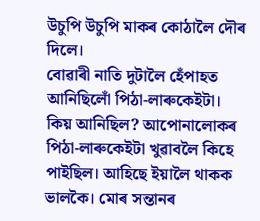উচুপি উচুপি মাকৰ কোঠালৈ দৌৰ দিলে।
বোৱাৰী নাতি দুটালৈ হেঁপাহত আনিছিলোঁ পিঠা-লাৰুকেইটা।
কিয় আনিছিল? আপোনালোকৰ পিঠা-লাৰুকেইটা খুৱাবলৈ কিহে পাইছিল। আহিছে ইয়ালৈ থাকক ভালকৈ। মোৰ সন্তানৰ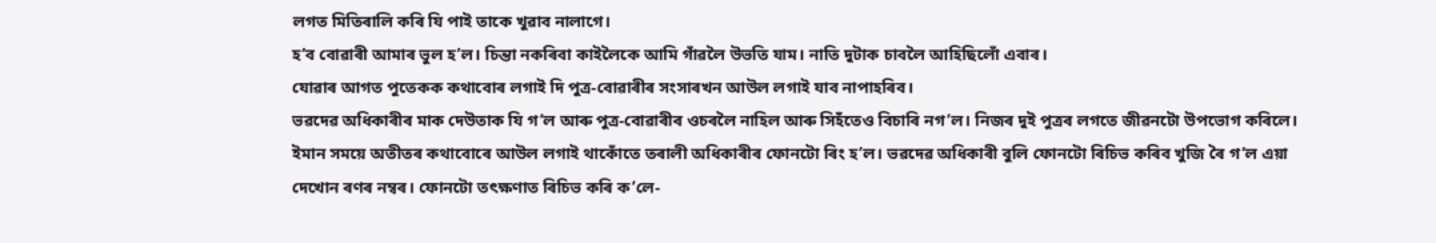লগত মিতিৰালি কৰি যি পাই তাকে খুৱাব নালাগে।
হ’ব বোৱাৰী আমাৰ ভুল হ’ল। চিন্তা নকৰিবা কাইলৈকে আমি গাঁৱলৈ উভতি যাম। নাতি দুটাক চাবলৈ আহিছিলোঁ এবাৰ।
যোৱাৰ আগত পুতেকক কথাবোৰ লগাই দি পুত্ৰ-বোৱাৰীৰ সংসাৰখন আউল লগাই যাব নাপাহৰিব।
ভৱদেৱ অধিকাৰীৰ মাক দেউতাক যি গ’ল আৰু পুত্ৰ-বোৱাৰীৰ ওচৰলৈ নাহিল আৰু সিহঁতেও বিচাৰি নগ’ল। নিজৰ দুই পুত্ৰৰ লগতে জীৱনটো উপভোগ কৰিলে।
ইমান সময়ে অতীতৰ কথাবোৰে আউল লগাই থাকোঁতে তৰালী অধিকাৰীৰ ফোনটো ৰিং হ’ল। ভৱদেৱ অধিকাৰী বুলি ফোনটো ৰিচিভ কৰিব খুজি ৰৈ গ’ল এয়া দেখোন ৰণৰ নম্বৰ। ফোনটো তৎক্ষণাত ৰিচিভ কৰি ক’লে-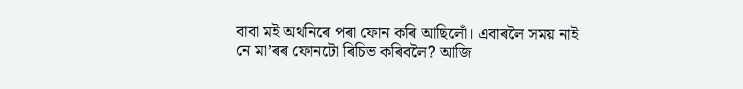বাবা মই অথনিৰে পৰা ফোন কৰি আছিলোঁ। এবাৰলৈ সময় নাই নে মা’ৰৰ ফোনটো ৰিচিভ কৰিবলৈ? আজি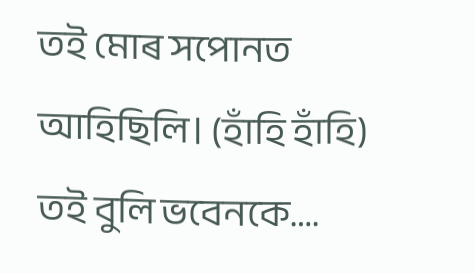তই মোৰ সপোনত আহিছিলি। (হাঁহি হাঁহি) তই বুলি ভবেনকে….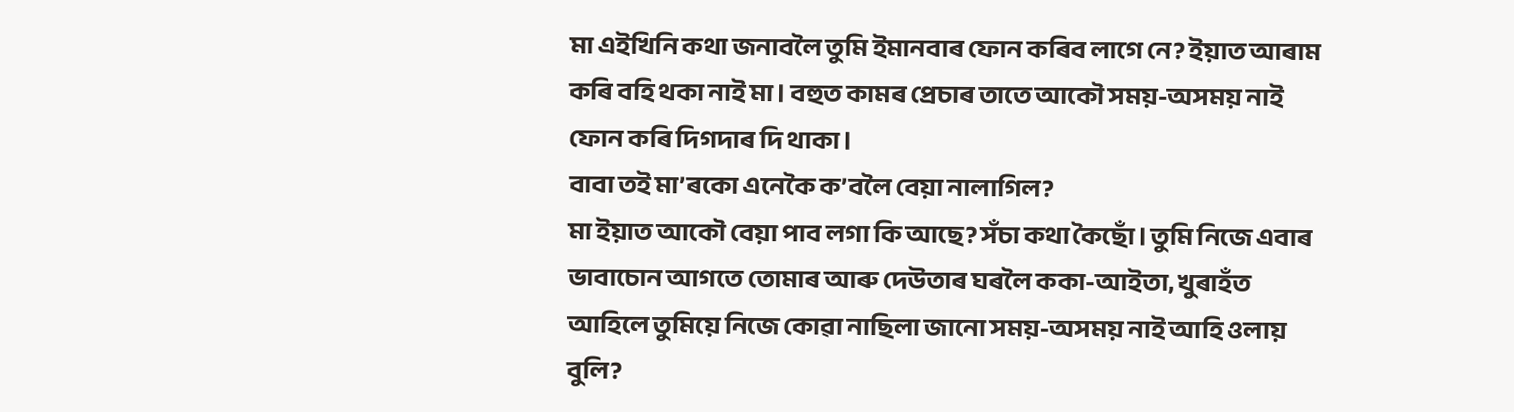মা এইখিনি কথা জনাবলৈ তুমি ইমানবাৰ ফোন কৰিব লাগে নে? ইয়াত আৰাম কৰি বহি থকা নাই মা। বহুত কামৰ প্ৰেচাৰ তাতে আকৌ সময়-অসময় নাই ফোন কৰি দিগদাৰ দি থাকা।
বাবা তই মা’ৰকো এনেকৈ ক’বলৈ বেয়া নালাগিল?
মা ইয়াত আকৌ বেয়া পাব লগা কি আছে? সঁচা কথা কৈছোঁ। তুমি নিজে এবাৰ ভাবাচোন আগতে তোমাৰ আৰু দেউতাৰ ঘৰলৈ ককা-আইতা, খুৰাহঁত আহিলে তুমিয়ে নিজে কোৱা নাছিলা জানো সময়-অসময় নাই আহি ওলায় বুলি?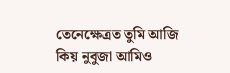তেনেক্ষেত্ৰত তুমি আজি কিয় নুবুজা আমিও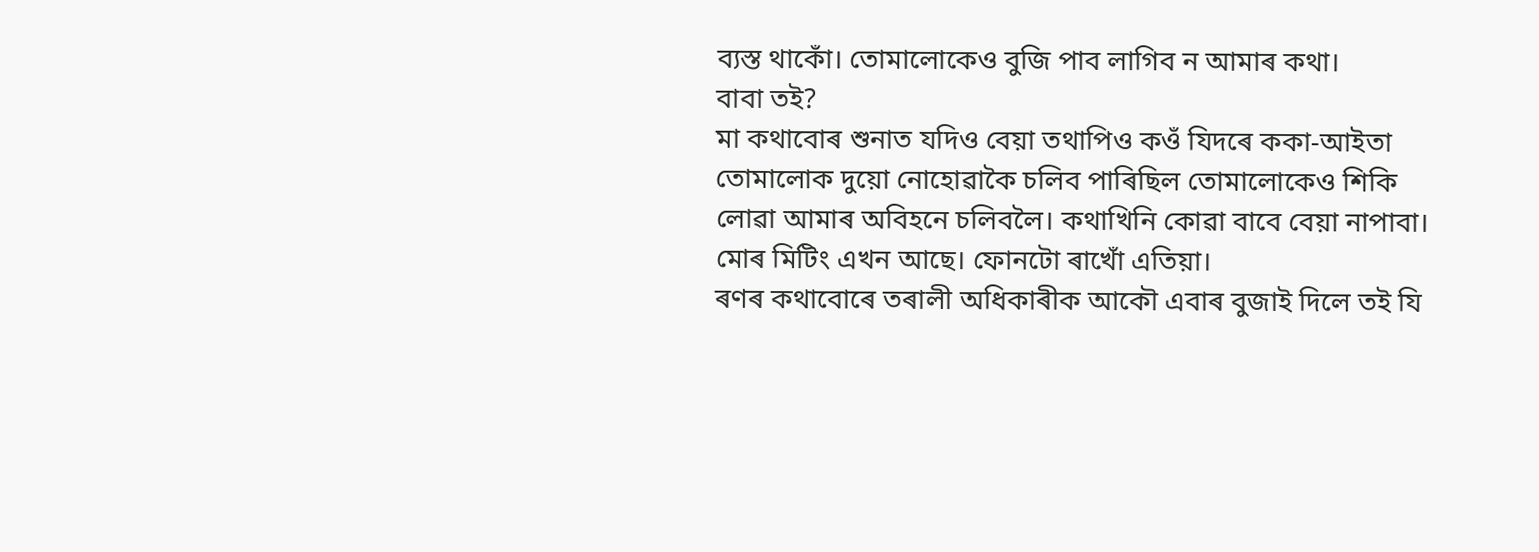ব্যস্ত থাকোঁ। তোমালোকেও বুজি পাব লাগিব ন আমাৰ কথা।
বাবা তই?
মা কথাবোৰ শুনাত যদিও বেয়া তথাপিও কওঁ যিদৰে ককা-আইতা তোমালোক দুয়ো নোহোৱাকৈ চলিব পাৰিছিল তোমালোকেও শিকি লোৱা আমাৰ অবিহনে চলিবলৈ। কথাখিনি কোৱা বাবে বেয়া নাপাবা। মোৰ মিটিং এখন আছে। ফোনটো ৰাখোঁ এতিয়া।
ৰণৰ কথাবোৰে তৰালী অধিকাৰীক আকৌ এবাৰ বুজাই দিলে তই যি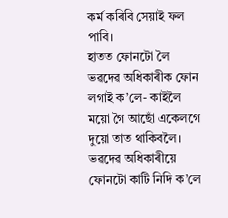কৰ্ম কৰিবি সেয়াই ফল পাবি।
হাতত ফোনটো লৈ ভৱদেৱ অধিকাৰীক ফোন লগাই ক’লে- কাইলৈ ময়ো গৈ আছোঁ একেলগে দুয়ো তাত থাকিবলৈ।
ভৱদেৱ অধিকাৰীয়ে ফোনটো কাটি নিদি ক’লে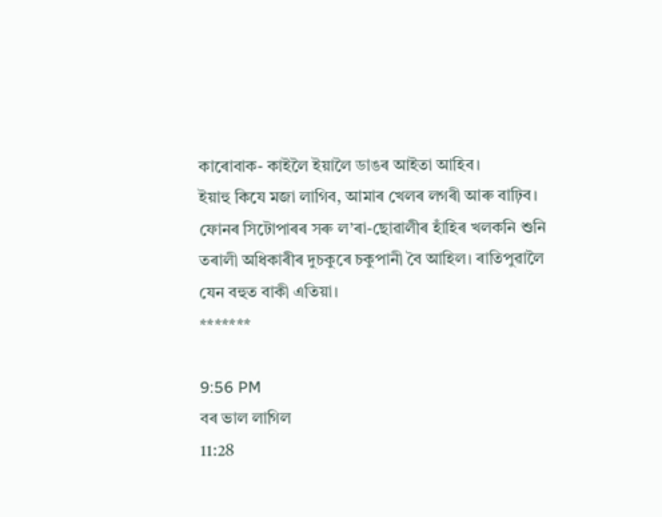কাৰোবাক- কাইলৈ ইয়ালৈ ডাঙৰ আইতা আহিব।
ইয়াহু কিযে মজা লাগিব, আমাৰ খেলৰ লগৰী আৰু বাঢ়িব।
ফোনৰ সিটোপাৰৰ সৰু ল’ৰা-ছোৱালীৰ হাঁহিৰ খলকনি শুনি তৰালী অধিকাৰীৰ দুচকুৰে চকুপানী বৈ আহিল। ৰাতিপুৱালৈ যেন বহুত বাকী এতিয়া।
*******

9:56 PM
বৰ ভাল লাগিল
11:28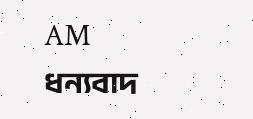AM
ধন্যবাদ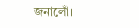জনালোঁ।